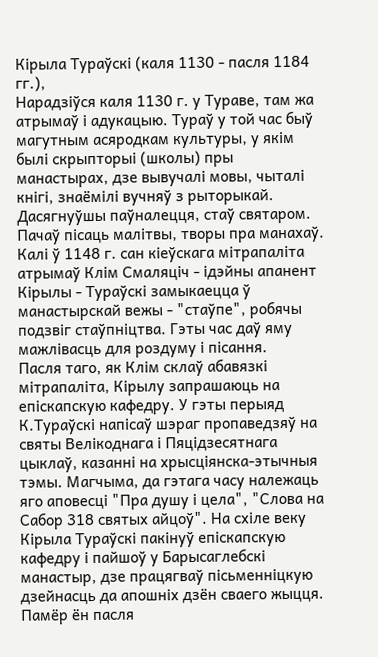Кірыла Тураўскі (каля 1130 - пасля 1184 гг.),
Нарадзіўся каля 1130 г. у Тураве, там жа атрымаў і адукацыю. Тураў у той час быў магутным асяродкам культуры, у якім былі скрыпторыі (школы) пры манастырах, дзе вывучалі мовы, чыталі кнігі, знаёмілі вучняў з рыторыкай. Дасягнуўшы паўналецця, стаў святаром. Пачаў пісаць малітвы, творы пра манахаў. Калі ў 1148 г. сан кіеўскага мітрапаліта атрымаў Клім Смаляціч - ідэйны апанент Кірылы - Тураўскі замыкаецца ў манастырскай вежы - "стаўпе", робячы подзвіг стаўпніцтва. Гэты час даў яму мажлівасць для роздуму і пісання.
Пасля таго, як Клім склаў абавязкі мітрапаліта, Кірылу запрашаюць на епіскапскую кафедру. У гэты перыяд К.Тураўскі напісаў шэраг пропаведзяў на святы Велікоднага і Пяцідзесятнага цыклаў, казанні на хрысціянска-этычныя тэмы. Магчыма, да гэтага часу належаць яго аповесці "Пра душу і цела", "Слова на Сабор 318 святых айцоў". На схіле веку Кірыла Тураўскі пакінуў епіскапскую кафедру і пайшоў у Барысаглебскі манастыр, дзе працягваў пісьменніцкую дзейнасць да апошніх дзён сваего жыцця.
Памёр ён пасля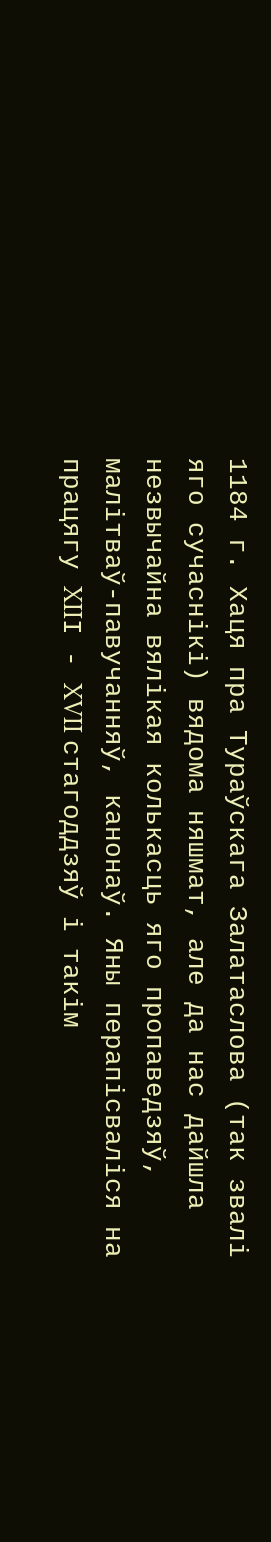1184 г. Хаця пра Тураўскага Залатаслова (так звалі яго сучаснікі) вядома няшмат, але да нас дайшла незвычайна вялікая колькасць яго пропаведзяў, малітваў-павучанняў, канонаў. Яны перапісваліся на працягу XIIІ - XVII стагоддзяў і такім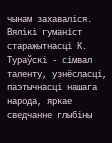чынам захаваліся.
Вялікі гуманіст старажытнасці К. Тураўскі - сімвал таленту, узнёсласці, паэтычнасці нашага народа, яркае сведчанне глыбіны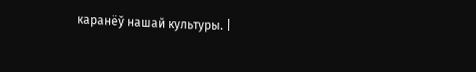каранёў нашай культуры. |